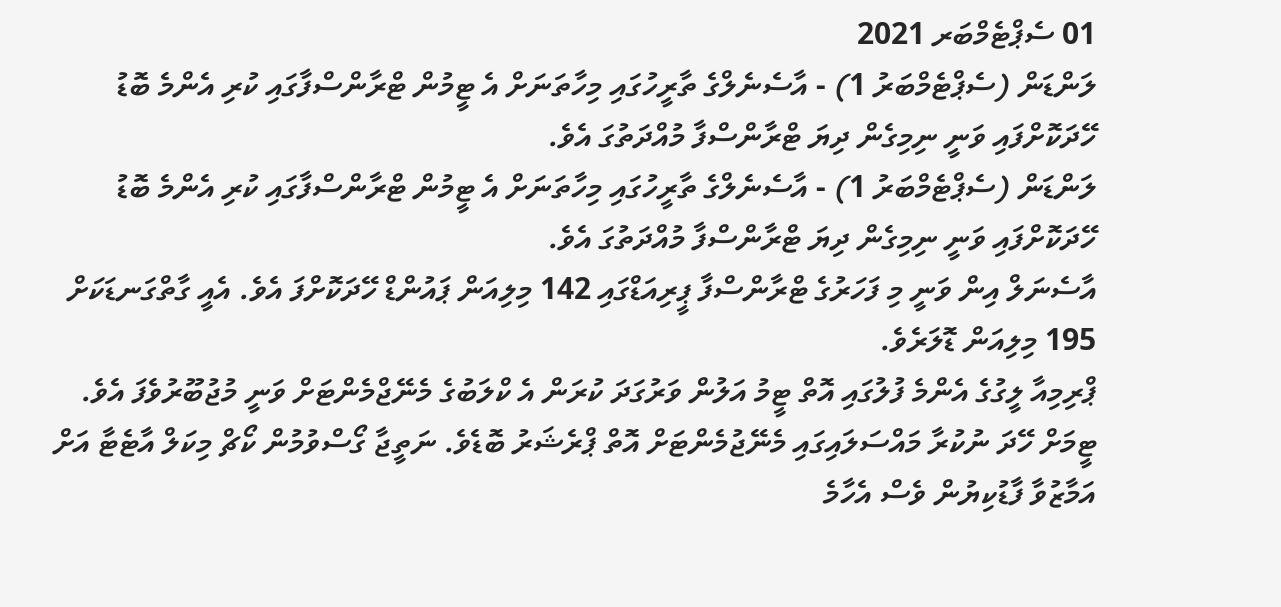01 ސެޕްޓެމްބަރ 2021
ލަންޑަން (ސެޕްޓެމްބަރު 1) - އާސެނެލްގެ ތާރީހުގައި މިހާތަނަށް އެ ޓީމުން ޓްރާންސްފާގައި ކުރި އެންމެ ބޮޑު ހޭދަކޮށްފައި ވަނީ ނިމިގެން ދިޔަ ޓްރާންސްފާ މުއްދަތުގަ އެވެ.
ލަންޑަން (ސެޕްޓެމްބަރު 1) - އާސެނެލްގެ ތާރީހުގައި މިހާތަނަށް އެ ޓީމުން ޓްރާންސްފާގައި ކުރި އެންމެ ބޮޑު ހޭދަކޮށްފައި ވަނީ ނިމިގެން ދިޔަ ޓްރާންސްފާ މުއްދަތުގަ އެވެ.
އާސެނަލް އިން ވަނީ މި ފަހަރުގެ ޓްރާންސްފާ ޕީރިއަޑްގައި 142 މިލިއަން ޕައުންޑް ހޭދަކޮށްފަ އެވެ. އެއީ ގާތްގަނޑަކަށް 195 މިލިއަން ޑޮލަރެވެ.
ޕްރިމިއާ ލީގުގެ އެންމެ ފުލުގައި އޮތް ޓީމު އަލުން ވަރުގަދަ ކުރަން އެ ކްލަބުގެ މެނޭޖްމެންޓަށް ވަނީ މުޖުބޫރުވެފަ އެވެ. ޓީމަށް ހޭދަ ނުކުރާ މައްސަލައިގައި މެނޭޖުމެންޓަށް އޮތް ޕްރެޝަރު ބޮޑެވެ. ނަތީޖާ ގޯސްވުމުން ކޯޗް މިކަލް އާޓެޓާ އަށް އަމާޒުވާ ފާޑުކިޔުން ވެސް އެހާމެ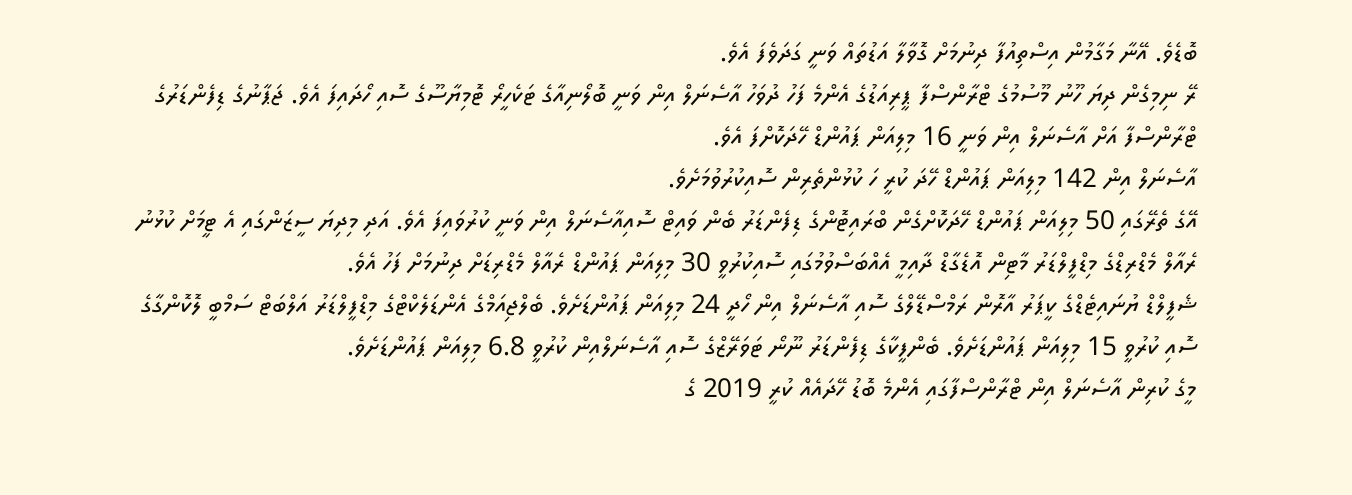ބޮޑެވެ. އޭނާ މަގާމުން އިސްތިއުފާ ދިނުމަށް ގޮވާލާ އަޑުތައް ވަނީ ގަދަވެފަ އެވެ.
ރޭ ނިމިގެން ދިޔަ ހޫނު މޫސުމުގެ ޓްރާންސްފާ ޕީރިއަޑުގެ އެންމެ ފަހު ދުވަހު އާސެނަލް އިން ވަނީ ބޮލޯނިއާގެ ޓަކެހީރޯ ޓޮމިޔާސޫގެ ސޮއި ހޯދައިފަ އެވެ. ޖަޕާނުގެ ޑިފެންޑަރުގެ ޓްރާންސްފާ އަށް އާސެނަލް އިން ވަނީ 16 މިލިއަން ޕައުންޑް ހޭދަކޮށްފަ އެވެ.
އާސެނަލް އިން 142 މިލިއަން ޕައުންޑް ހޭދަ ކުރީ ހަ ކުޅުންތެރިން ސޮއިކުރުވުމަށެވެ.
އޭގެ ތެރޭގައި 50 މިލިއަން ޕައުންޑް ހޭދަކޮށްގެން ބްރައިޓޮންގެ ޑިފެންޑަރު ބެން ވައިޓް ސޮއިއާސެނަލް އިން ވަނީ ކުރުވައިފަ އެވެ. އަދި މިދިޔަ ސީޒަންގައި އެ ޓީމަށް ކުޅުނު ރެއާލް މެޑްރިޑްގެ މިޑްފީލްޑަރު މާޓިން އޮޑެގާޑް ދާއިމީ އެއްބަސްވުމުގައި ސޮއިކުރުވީ 30 މިލިއަން ޕައުންޑް ރެއާލް މެޑްރިޑަށް ދިނުމަށް ފަހު އެވެ.
ޝެފީލްޑް ޔުނައިޓެޑްގެ ކީޕަރު އާރޮން ރަމްސްޑޭލްގެ ސޮއި އާސެނަލް އިން ހޯދީ 24 މިލިއަން ޕައުންޑަށެވެ. ބެލްޖިއަމްގެ އެންޑަލެކްޓްގެ މިޑްފީލްޑަރު އަލްބަޓް ސަމްބީ ލޮކޮންގާގެ ސޮއި ކުރުވީ 15 މިލިއަން ޕައުންޑަށެވެ. ބެންފީކާގެ ޑިފެންޑަރު ނޫނޯ ޓަވަރޭޒްގެ ސޮއި އާސެނަލްއިން ކުރުވީ 6.8 މިލިއަން ޕައުންޑަށެވެ.
މީގެ ކުރިން އާސެނަލް އިން ޓްރާންސްފާގައި އެންމެ ބޮޑު ހޭދައެއް ކުރީ 2019 ގެ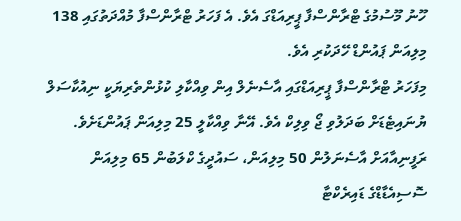ހޫނު މޫސުމުގެ ޓްރާންސްފާ ޕީރިއަޑްގަ އެވެ. އެ ފަހަރު ޓްރާންސްފާ މުއްދަތުގައި 138 މިލިއަން ޕައުންޑް ހޭދަކުރި އެވެ.
މިފަހަރު ޓްރާންސްފާ ޕީރިއަޑްގައި އާސެނެލް އިން ވިއްކާލި ކުޅުންތެރިޔަކީ ނިއުކާސަލް ޔުނައިޓެޑަށް ބަދަލުވި ޖޯ ވިލިކް އެވެ. އޭނާ ވިއްކާލީ 25 މިލިއަން ޕައުންޑަށެވެ.
ރަފީނިއާއަށް އާސެނަލުން 50 މިލިއަން، ސައުދީގެ ކްލަބުން 65 މިލިއަން
ސޮސިއެޑާޑްގެ ޑައިރެކްޓާ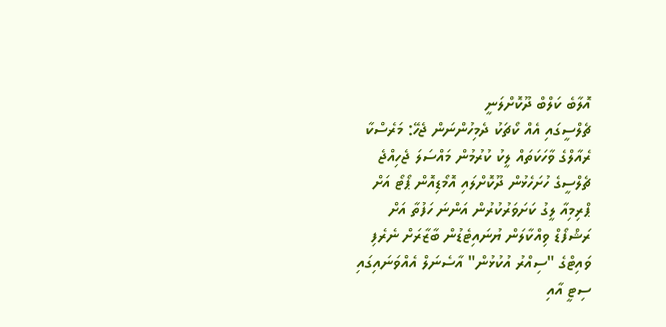އޮލާބެ ކަލްބް ދޫކޮށްލަނީ
ޗެލްސީގައި އެއް ކޯޗަކު ދެމިހުންނަން ޖެހޭ: މަރެސްކާ
ރެއާލްގެ ވާހަކަތައް ލީކު ކުރުމުން މައްސަލަ ޖެހިއްޖެ
ޗެލްސީގެ ހުށަހެޅުން ދޫކޮށްލައި އޮމޯޑިއޮން ޕޯޓޯ އަށް
ޕްރިމިއާ ލީގު ކަށަވަރުކުރުން އަންނަ ހަފުތާ އަށް
ރަޝްފޯޑް ވިއްކާލަން ޔުނައިޓެޑުން ބާޒާރަށް ނެރެފި
ވައިޓްގެ "ސިއްރު އުކުޅުން" އާސެނަލް އެއްވަނައިގައި
ސިޓީ އާއި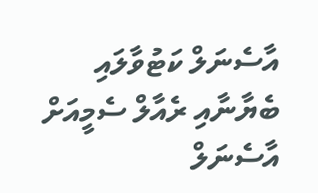އާސެނަލް ކަޓުވާލައި ބެޔާނާއި ރެއާލް ސެމީއަށް
އާސެނަލް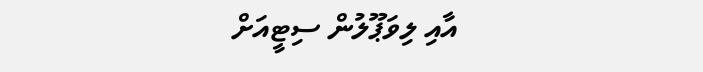އާއި ލިވަޕޫލުން ސިޓީއަށް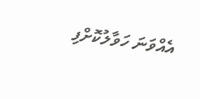އެއްވަނަ ހަވާލުކޮށްފި